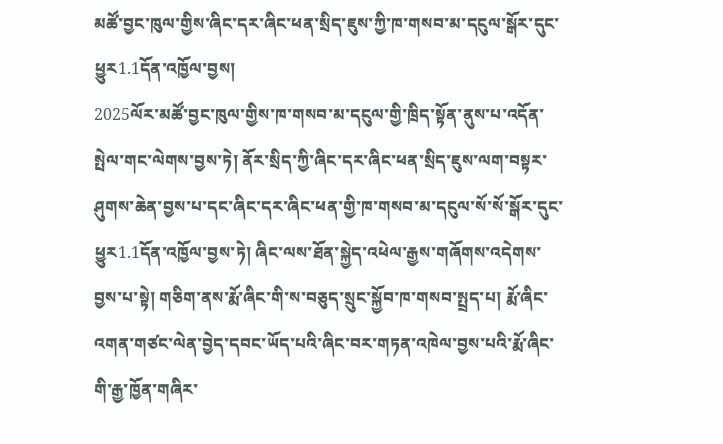མཚོ་བྱང་ཁུལ་གྱིས་ཞིང་དར་ཞིང་ཕན་སྲིད་ཇུས་ཀྱི་ཁ་གསབ་མ་དངུལ་སྒོར་དུང་ཕྱུར1.1དོན་འཁྱོལ་བྱས།
2025ལོར་མཚོ་བྱང་ཁུལ་གྱིས་ཁ་གསབ་མ་དངུལ་གྱི་ཁྲིད་སྟོན་ནུས་པ་འདོན་སྤེལ་གང་ལེགས་བྱས་ཏེ། ནོར་སྲིད་ཀྱི་ཞིང་དར་ཞིང་ཕན་སྲིད་ཇུས་ལག་བསྟར་ཤུགས་ཆེན་བྱས་པ་དང་ཞིང་དར་ཞིང་ཕན་གྱི་ཁ་གསབ་མ་དངུལ་སོ་སོ་སྒོར་དུང་ཕྱུར1.1དོན་འཁྱོལ་བྱས་ཏེ། ཞིང་ལས་ཐོན་སྐྱེད་འཕེལ་རྒྱས་གཞོགས་འདེགས་བྱས་པ་སྟེ། གཅིག་ནས་རྨོ་ཞིང་གི་ས་བཅུད་སྲུང་སྐྱོབ་ཁ་གསབ་སྤྲད་པ། རྨོ་ཞིང་འགན་གཙང་ལེན་བྱེད་དབང་ཡོད་པའི་ཞིང་བར་གཏན་འཁེལ་བྱས་པའི་རྨོ་ཞིང་གི་རྒྱ་ཁྱོན་གཞིར་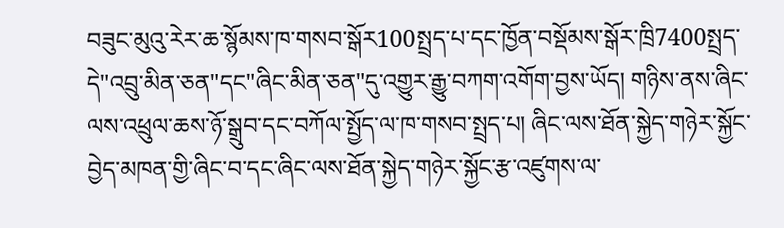བཟུང་མུའུ་རེར་ཆ་སྙོམས་ཁ་གསབ་སྒོར100སྤྲད་པ་དང་ཁྱོན་བསྡོམས་སྒོར་ཁྲི7400སྤྲད་དེ"འབྲུ་མིན་ཅན"དང"ཞིང་མིན་ཅན"དུ་འགྱུར་རྒྱུ་བཀག་འགོག་བྱས་ཡོད། གཉིས་ནས་ཞིང་ལས་འཕྲུལ་ཆས་ཉོ་སྒྲུབ་དང་བཀོལ་སྤྱོད་ལ་ཁ་གསབ་སྤྲད་པ། ཞིང་ལས་ཐོན་སྐྱེད་གཉེར་སྐྱོང་བྱེད་མཁན་གྱི་ཞིང་བ་དང་ཞིང་ལས་ཐོན་སྐྱེད་གཉེར་སྐྱོང་རྩ་འཛུགས་ལ་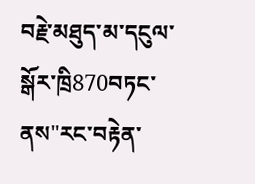བརྗེ་མཐུད་མ་དངུལ་སྒོར་ཁྲི870བཏང་ནས"རང་བརྟེན་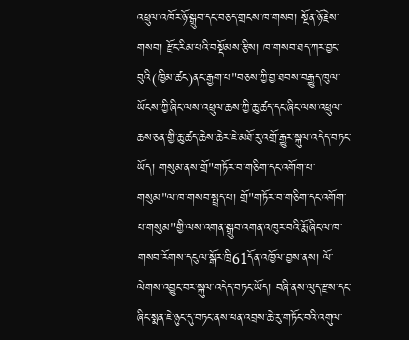འཕྲུལ་འཁོར་ཉོ་སྒྲུབ་དང་བཅད་གྲངས་ཁ་གསབ། སྔོན་ཉོ་རྗེས་གསབ། རྫོང་རིམ་པའི་བསྡོམས་རྩིས། ཁ་གསབ་ཐད་ཀར་བྱང་བུའི(ཁྱིམ་ཚང)ནང་རྒྱག་པ"བཅས་ཀྱི་བྱ་ཐབས་བརྒྱུད་ཁུལ་ཡོངས་ཀྱི་ཞིང་ལས་འཕྲུལ་ཆས་ཀྱི་ཆུ་ཚད་དང་ཞིང་ལས་འཕྲུལ་ཆས་ཅན་གྱི་ཆུ་ཚད་ཆེས་ཆེར་ཇེ་མཐོ་རུ་འགྲོ་རྒྱུར་སྐུལ་འདེད་བཏང་ཡོད། གསུམ་ནས་གྲོ"གཏོར་བ་གཅིག་དང་འགོག་པ་གསུམ"ལ་ཁ་གསབ་སྤྲད་པ། གྲོ"གཏོར་བ་གཅིག་དང་འགོག་པ་གསུམ"གྱི་ལས་འགན་སྒྲུབ་འགན་འཁུར་བའི་རྨོ་ཞིང་ལ་ཁ་གསབ་རོགས་དངུལ་སྒོར་ཁྲི61དོན་འཁྱོལ་བྱས་ནས། ལོ་ལེགས་འབྱུང་བར་སྐུལ་འདེད་བཏང་ཡོད། བཞི་ནས་ལུད་རྫས་དང་ཞིང་སྨན་ཇེ་ཉུང་དུ་བཏང་ནས་ཕན་འབྲས་ཆེ་རུ་གཏོང་བའི་འགུལ་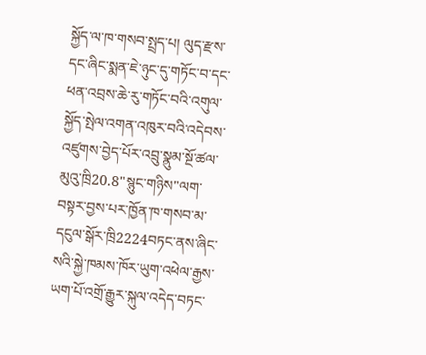སྐྱོད་ལ་ཁ་གསབ་སྤྲད་པ། ལུད་རྫས་དང་ཞིང་སྨན་ཇེ་ཉུང་དུ་གཏོང་བ་དང་ཕན་འབྲས་ཆེ་རུ་གཏོང་བའི་འགུལ་སྐྱོད་སྤེལ་འགན་འཁུར་བའི་འདེབས་འཛུགས་བྱེད་པོར་འབྲུ་སྣུམ་སྔོ་ཚལ་མུའུ་ཁྲི20.8"སྙུང་གཉིས"ལག་བསྟར་བྱས་པར་ཁྱོན་ཁ་གསབ་མ་དངུལ་སྒོར་ཁྲི2224བཏང་ནས་ཞིང་སའི་སྐྱེ་ཁམས་ཁོར་ཡུག་འཕེལ་རྒྱས་ཡག་པོ་འགྲོ་རྒྱུར་སྐུལ་འདེད་བཏང་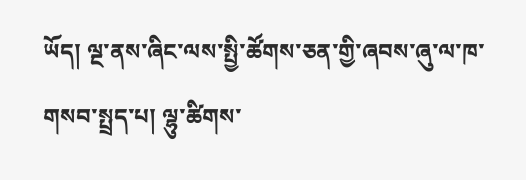ཡོད། ལྔ་ནས་ཞིང་ལས་སྤྱི་ཚོགས་ཅན་གྱི་ཞབས་ཞུ་ལ་ཁ་གསབ་སྤྲད་པ། ལྷུ་ཚིགས་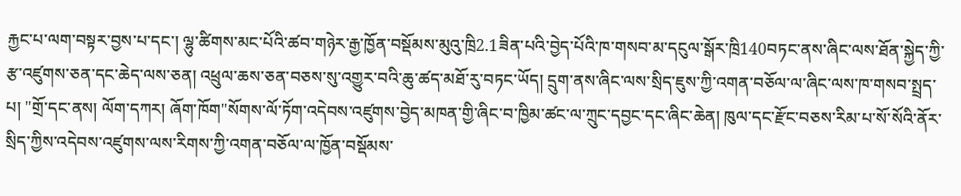རྐྱང་པ་ལག་བསྟར་བྱས་པ་དང་། ལྷུ་ཚིགས་མང་པོའི་ཚབ་གཉེར་རྒྱ་ཁྱོན་བསྡོམས་མུའུ་ཁྲི2.1ཟིན་པའི་བྱེད་པོའི་ཁ་གསབ་མ་དངུལ་སྒོར་ཁྲི140བཏང་ནས་ཞིང་ལས་ཐོན་སྐྱེད་ཀྱི་རྩ་འཛུགས་ཅན་དང་ཆེད་ལས་ཅན། འཕྲུལ་ཆས་ཅན་བཅས་སུ་འགྱུར་བའི་ཆུ་ཚད་མཐོ་རུ་བཏང་ཡོད། དྲུག་ནས་ཞིང་ལས་སྲིད་ཇུས་ཀྱི་འགན་བཅོལ་ལ་ཞིང་ལས་ཁ་གསབ་སྤྲད་པ། "གྲོ་དང་ནས། ལོག་དཀར། ཞོག་ཁོག"སོགས་ལོ་ཏོག་འདེབས་འཛུགས་བྱེད་མཁན་གྱི་ཞིང་བ་ཁྱིམ་ཚང་ལ་ཀྲུང་དབྱང་དང་ཞིང་ཆེན། ཁུལ་དང་རྫོང་བཅས་རིམ་པ་སོ་སོའི་ནོར་སྲིད་ཀྱིས་འདེབས་འཛུགས་ལས་རིགས་ཀྱི་འགན་བཅོལ་ལ་ཁྱོན་བསྡོམས་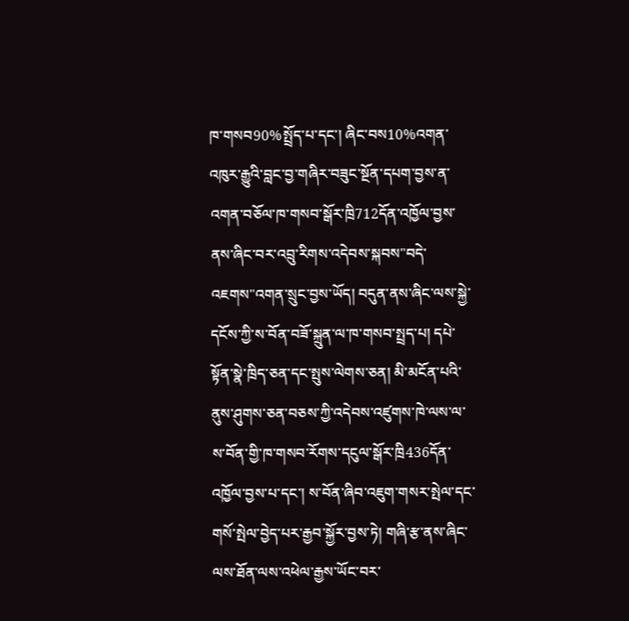ཁ་གསབ90%སྤྲོད་པ་དང་། ཞིང་བས10%འགན་འཁུར་རྒྱུའི་བླང་བྱ་གཞིར་བཟུང་སྔོན་དཔག་བྱས་ན་འགན་བཅོལ་ཁ་གསབ་སྒོར་ཁྲི712དོན་འཁྱོལ་བྱས་ནས་ཞིང་བར་འབྲུ་རིགས་འདེབས་སྐབས"བདེ་འཇགས"འགན་སྲུང་བྱས་ཡོད། བདུན་ནས་ཞིང་ལས་སྐྱེ་དངོས་ཀྱི་ས་བོན་བཟོ་སྐྲུན་ལ་ཁ་གསབ་སྤྲད་པ། དཔེ་སྟོན་སྣེ་ཁྲིད་ཅན་དང་སྤུས་ལེགས་ཅན། མི་མངོན་པའི་ནུས་ཤུགས་ཅན་བཅས་ཀྱི་འདེབས་འཛུགས་ཁེ་ལས་ལ་ས་བོན་གྱི་ཁ་གསབ་རོགས་དངུལ་སྒོར་ཁྲི436དོན་འཁྱོལ་བྱས་པ་དང་། ས་བོན་ཞིབ་འཇུག་གསར་སྤེལ་དང་གསོ་སྤེལ་བྱེད་པར་རྒྱབ་སྐྱོར་བྱས་ཏེ། གཞི་རྩ་ནས་ཞིང་ལས་ཐོན་ལས་འཕེལ་རྒྱས་ཡོང་བར་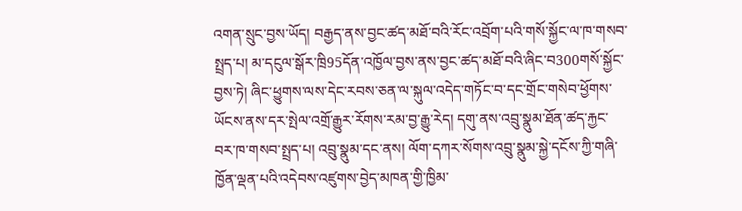འགན་སྲུང་བྱས་ཡོད། བརྒྱད་ནས་བྱང་ཚད་མཐོ་བའི་རོང་འབྲོག་པའི་གསོ་སྐྱོང་ལ་ཁ་གསབ་སྤྲད་པ། མ་དངུལ་སྒོར་ཁྲི95དོན་འཁྱོལ་བྱས་ནས་བྱང་ཚད་མཐོ་བའི་ཞིང་བ300གསོ་སྐྱོང་བྱས་ཏེ། ཞིང་ཕྱུགས་ལས་དེང་རབས་ཅན་ལ་སྐུལ་འདེད་གཏོང་བ་དང་གྲོང་གསེབ་ཕྱོགས་ཡོངས་ནས་དར་སྤེལ་འགྲོ་རྒྱུར་རོགས་རམ་བྱ་རྒྱུ་རེད། དགུ་ནས་འབྲུ་སྣུམ་ཐོན་ཚད་རྐྱང་བར་ཁ་གསབ་སྤྲད་པ། འབྲུ་སྣུམ་དང་ནས། ལོག་དཀར་སོགས་འབྲུ་སྣུམ་སྐྱེ་དངོས་ཀྱི་གཞི་ཁྱོན་ལྡན་པའི་འདེབས་འཛུགས་བྱེད་མཁན་གྱི་ཁྱིམ་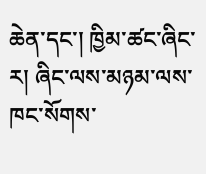ཆེན་དང་། ཁྱིམ་ཚང་ཞིང་ར། ཞིང་ལས་མཉམ་ལས་ཁང་སོགས་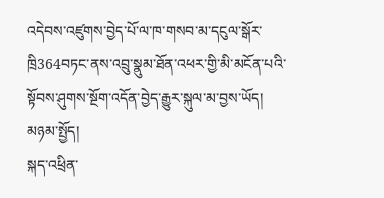འདེབས་འཛུགས་བྱེད་པོ་ལ་ཁ་གསབ་མ་དངུལ་སྒོར་ཁྲི364བཏང་ནས་འབྲུ་སྣུམ་ཐོན་འཕར་གྱི་མི་མངོན་པའི་སྟོབས་ཤུགས་སྔོག་འདོན་བྱེད་རྒྱུར་སྐུལ་མ་བྱས་ཡོད།
མཉམ་སྤྱོད།
སྐད་འཕྲིན་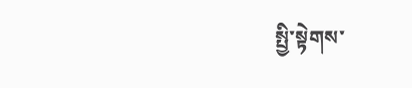སྤྱི་སྟེགས་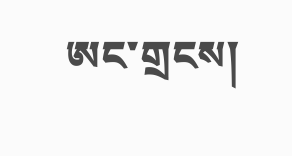ཨང་གྲངས།